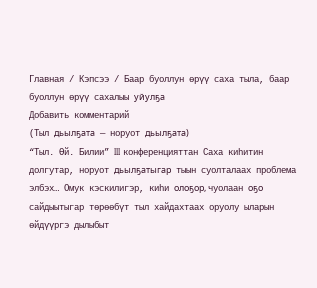Главная / Кэпсээ / Баар буоллун өрүү саха тыла, баар буоллун өрүү сахалыы уйулҕа
Добавить комментарий
(Тыл дьылҕата — норуот дьылҕата)
“Тыл. Өй. Билии” III конференцияттан Саха киһитин долгутар, норуот дьылҕатыгар тыын суолталаах проблема элбэх… Омук кэскилигэр, киһи олоҕор, чуолаан оҕо сайдыытыгар төрөөбүт тыл хайдахтаах оруолу ыларын өйдүүргэ дылыбыт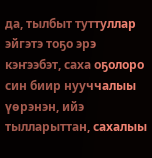да, тылбыт туттуллар эйгэтэ тоҕо эрэ кэҥээбэт, саха оҕолоро син биир нууччалыы үөрэнэн, ийэ тылларыттан, сахалыы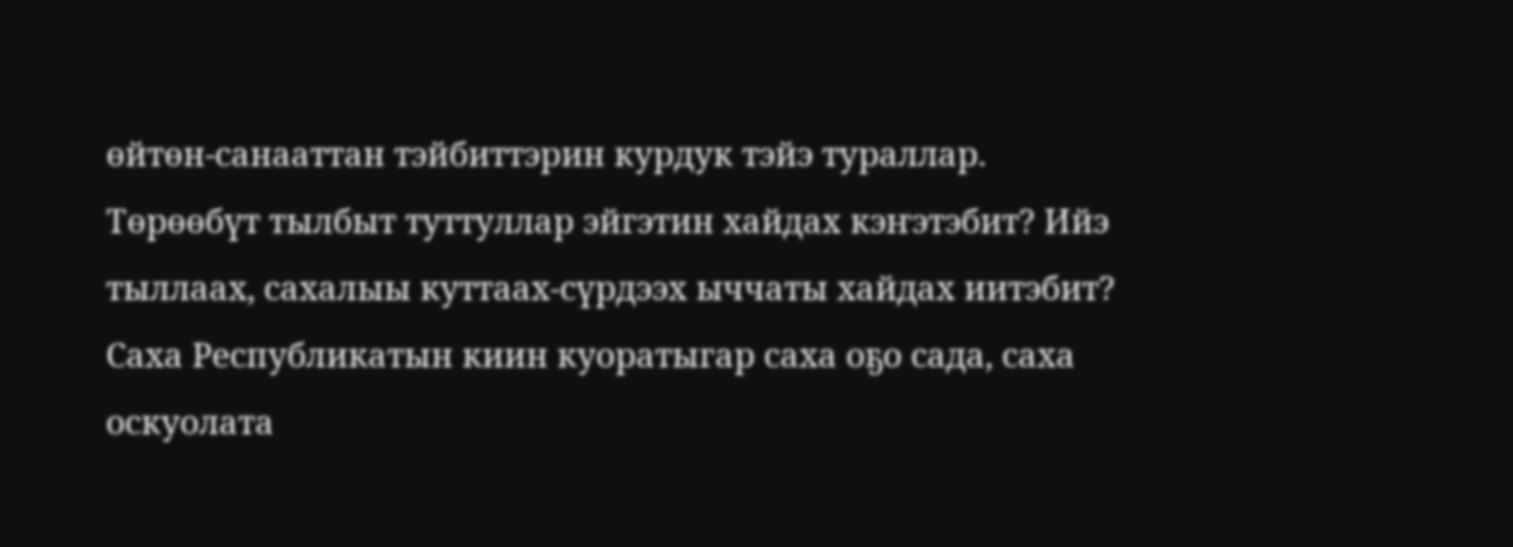өйтөн-санааттан тэйбиттэрин курдук тэйэ тураллар. Төрөөбүт тылбыт туттуллар эйгэтин хайдах кэҥэтэбит? Ийэ тыллаах, сахалыы куттаах-сүрдээх ыччаты хайдах иитэбит? Саха Республикатын киин куоратыгар саха оҕо сада, саха оскуолата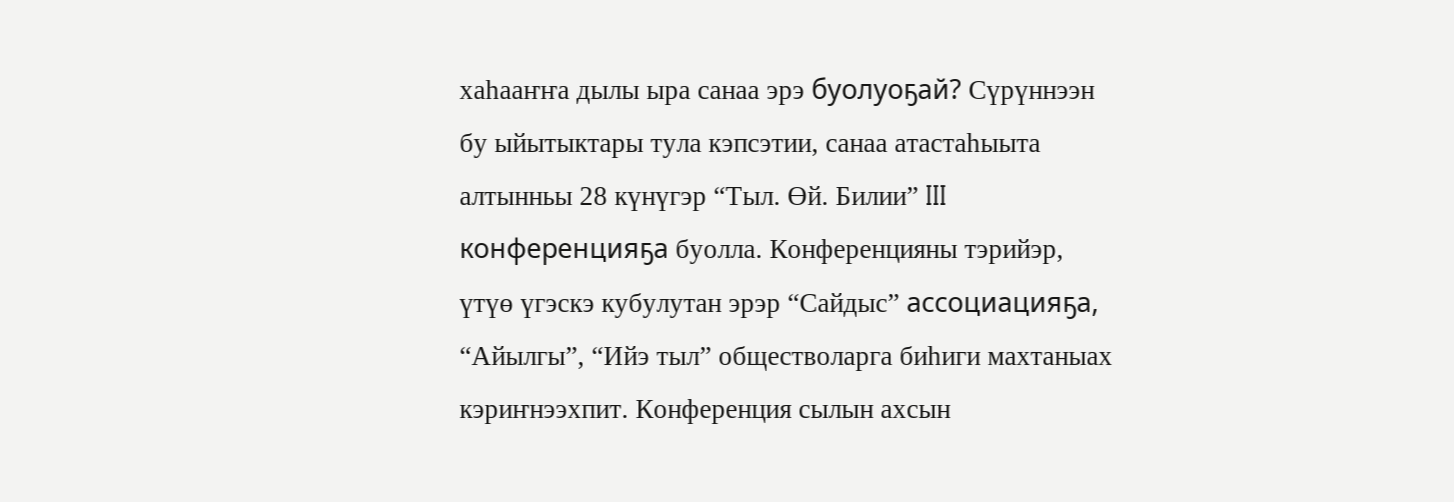хаһааҥҥа дылы ыра санаа эрэ буолуоҕай? Сүрүннээн бу ыйытыктары тула кэпсэтии, санаа атастаһыыта алтынньы 28 күнүгэр “Тыл. Өй. Билии” III конференцияҕа буолла. Конференцияны тэрийэр, үтүө үгэскэ кубулутан эрэр “Сайдыс” ассоциацияҕа, “Айылгы”, “Ийэ тыл” обществоларга биһиги махтаныах кэриҥнээхпит. Конференция сылын ахсын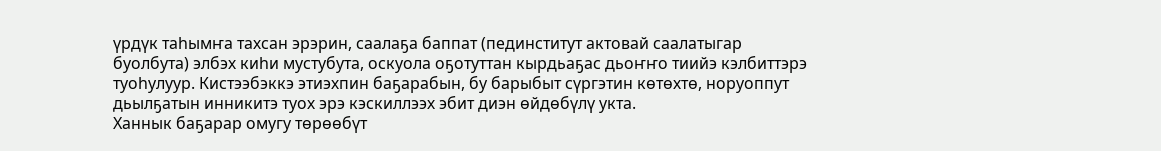үрдүк таһымҥа тахсан эрэрин, саалаҕа баппат (пединститут актовай саалатыгар буолбута) элбэх киһи мустубута, оскуола оҕотуттан кырдьаҕас дьоҥҥо тиийэ кэлбиттэрэ туоһулуур. Кистээбэккэ этиэхпин баҕарабын, бу барыбыт сүргэтин көтөхтө, норуоппут дьылҕатын инникитэ туох эрэ кэскиллээх эбит диэн өйдөбүлү укта.
Ханнык баҕарар омугу төрөөбүт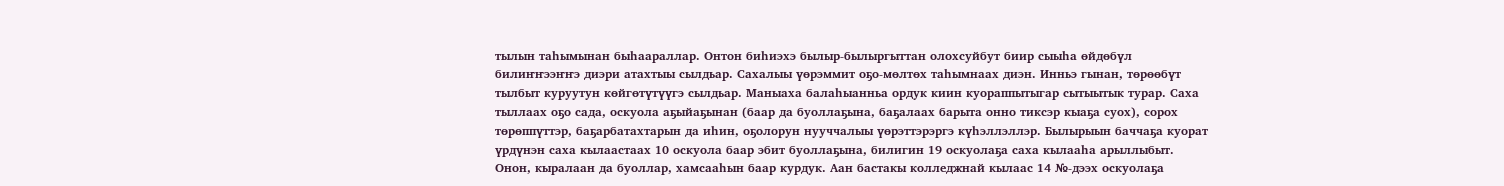тылын таһымынан быһаараллар. Онтон биһиэхэ былыр-былыргыттан олохсуйбут биир сыыһа өйдөбүл билиҥҥээҥҥэ диэри атахтыы сылдьар. Сахалыы үөрэммит оҕо-мөлтөх таһымнаах диэн. Инньэ гынан, төрөөбүт тылбыт куруутун көйгөтүтүүгэ сылдьар. Маныаха балаһыанньа ордук киин куораппытыгар сытыытык турар. Саха тыллаах оҕо сада, оскуола аҕыйаҕынан (баар да буоллаҕына, баҕалаах барыта онно тиксэр кыаҕа суох), сорох төрөппүттэр, баҕарбатахтарын да иһин, оҕолорун нууччалыы үөрэттэрэргэ күһэллэллэр. Былырыын баччаҕа куорат үрдүнэн саха кылаастаах 10 оскуола баар эбит буоллаҕына, билигин 19 оскуолаҕа саха кылааһа арыллыбыт. Онон, кыралаан да буоллар, хамсааһын баар курдук. Аан бастакы колледжнай кылаас 14 №-дээх оскуолаҕа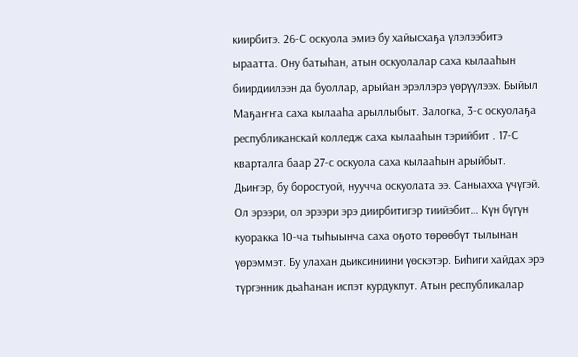киирбитэ. 26-С оскуола эмиэ бу хайысхаҕа үлэлээбитэ ыраатта. Ону батыһан, атын оскуолалар саха кылааһын биирдиилээн да буоллар, арыйан эрэллэрэ үөрүүлээх. Быйыл Маҕаҥҥа саха кылааһа арыллыбыт. Залогка, 3-с оскуолаҕа республиканскай колледж саха кылааһын тэрийбит . 17-С кварталга баар 27-с оскуола саха кылааһын арыйбыт. Дьиҥэр, бу боростуой, нуучча оскуолата ээ. Саныахха үчүгэй. Ол эрээри, ол эрээри эрэ диирбитигэр тиийэбит… Күн бүгүн куоракка 10-ча тыһыынча саха оҕото төрөөбүт тылынан үөрэммэт. Бу улахан дьиксиниини үөскэтэр. Биһиги хайдах эрэ
түргэнник дьаһанан испэт курдукпут. Атын республикалар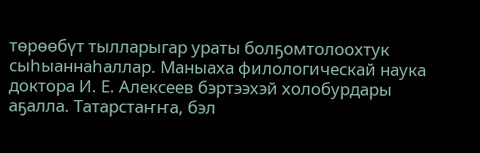төрөөбүт тылларыгар ураты болҕомтолоохтук сыһыаннаһаллар. Маныаха филологическай наука доктора И. Е. Алексеев бэртээхэй холобурдары аҕалла. Татарстаҥҥа, бэл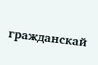гражданскай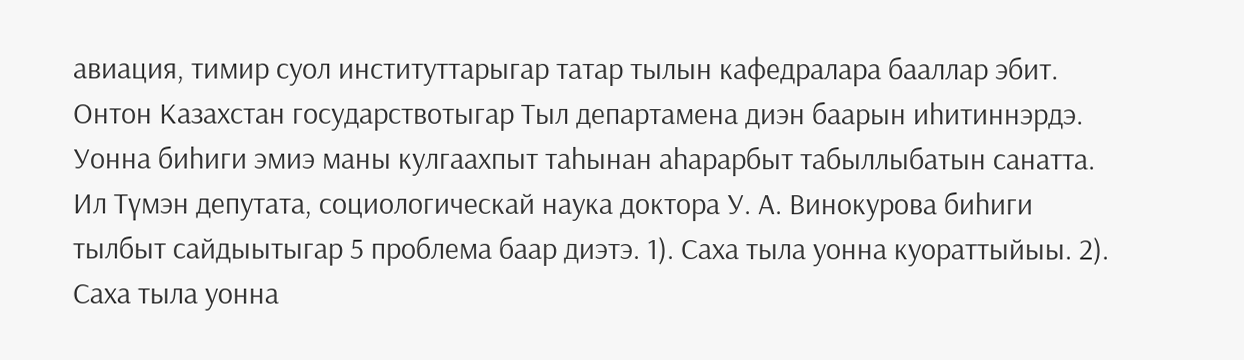авиация, тимир суол институттарыгар татар тылын кафедралара бааллар эбит. Онтон Казахстан государствотыгар Тыл департамена диэн баарын иһитиннэрдэ. Уонна биһиги эмиэ маны кулгаахпыт таһынан аһарарбыт табыллыбатын санатта. Ил Түмэн депутата, социологическай наука доктора У. А. Винокурова биһиги тылбыт сайдыытыгар 5 проблема баар диэтэ. 1). Саха тыла уонна куораттыйыы. 2). Саха тыла уонна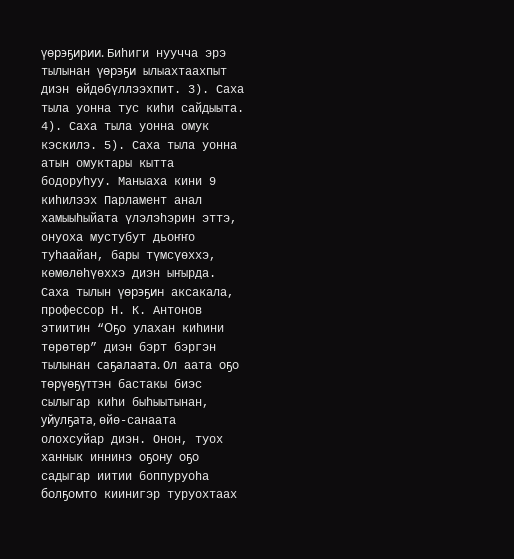үөрэҕирии. Биһиги нуучча эрэ тылынан үөрэҕи ылыахтаахпыт диэн өйдөбүллээхпит. 3). Саха тыла уонна тус киһи сайдыыта. 4). Саха тыла уонна омук кэскилэ. 5). Саха тыла уонна атын омуктары кытта бодоруһуу. Маныаха кини 9 киһилээх Парламент анал хамыыһыйата үлэлэһэрин эттэ, онуоха мустубут дьоҥҥо туһаайан, бары түмсүөххэ, көмөлөһүөххэ диэн ыҥырда. Саха тылын үөрэҕин аксакала, профессор Н. К. Антонов этиитин “Оҕо улахан киһини төрөтөр” диэн бэрт бэргэн тылынан саҕалаата. Ол аата оҕо төрүөҕүттэн бастакы биэс сылыгар киһи быһыытынан, уйулҕата, өйө-санаата олохсуйар диэн. Онон, туох ханнык иннинэ оҕону оҕо садыгар иитии боппуруоһа болҕомто киинигэр туруохтаах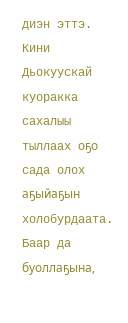диэн эттэ. Кини Дьокуускай куоракка сахалыы тыллаах оҕо сада олох аҕыйаҕын холобурдаата. Баар да буоллаҕына,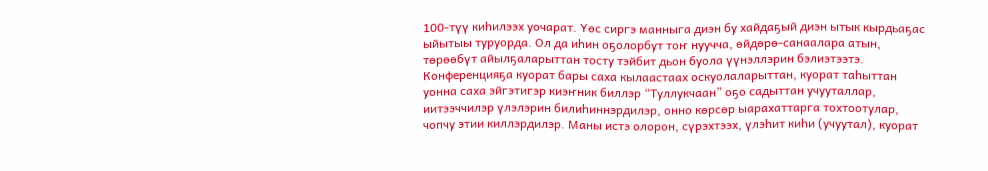100-түү киһилээх уочарат. Үөс сиргэ манныга диэн бу хайдаҕый диэн ытык кырдьаҕас ыйытыы туруорда. Ол да иһин оҕолорбут тоҥ нуучча, өйдөрө-санаалара атын, төрөөбүт айылҕаларыттан тосту тэйбит дьон буола үүнэллэрин бэлиэтээтэ. Конференцияҕа куорат бары саха кылаастаах оскуолаларыттан, куорат таһыттан уонна саха эйгэтигэр киэҥник биллэр “Туллукчаан” оҕо садыттан учууталлар, иитээччилэр үлэлэрин билиһиннэрдилэр, онно көрсөр ыарахаттарга тохтоотулар, чопчу этии киллэрдилэр. Маны истэ олорон, сүрэхтээх, үлэһит киһи (учуутал), куорат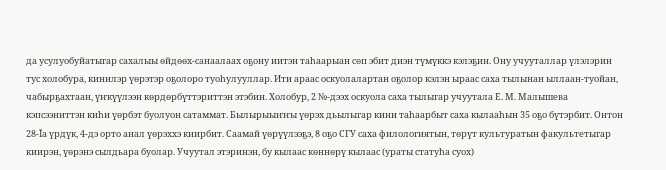да усулуобуйатыгар сахалыы өйдөөх-санаалаах оҕону иитэн таһаарыан сөп эбит диэн түмүккэ кэлэҕин. Ону учууталлар үлэлэрин тус холобура, кинилэр үөрэтэр оҕолоро туоһулууллар. Ити араас оскуолалартан оҕолор кэлэн ыраас саха тылынан ыллаан-туойан, чабырҕахтаан, үҥкүүлээн көрдөрбүттэриттэн этэбин. Холобур, 2 №-дээх оскуола саха тылыгар учуутала Е. М. Малышева кэпсээниттэн киһи үөрбэт буолуон сатаммат. Былырыыҥҥы үөрэх дьылыгар кини таһаарбыт саха кылааһын 35 оҕо бүтэрбит. Онтон 28-Їа үрдүк, 4-дэ орто анал үөрэххэ киирбит. Саамай үөрүүлээҕэ, 8 оҕо СГУ саха филологиятын, төрүт культуратын факультетыгар
киирэн, үөрэнэ сылдьара буолар. Учуутал этэринэн, бу кылаас көннөрү кылаас (ураты статуһа суох)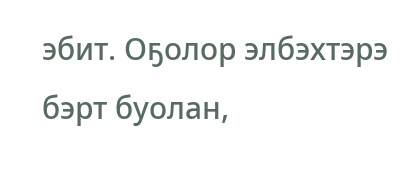эбит. Оҕолор элбэхтэрэ бэрт буолан,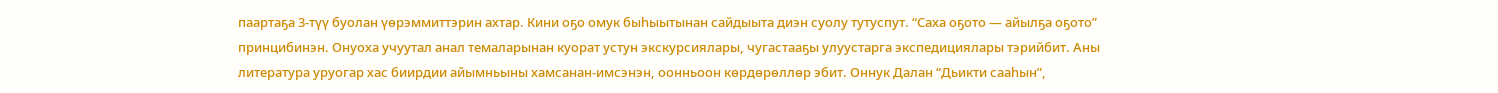паартаҕа 3-түү буолан үөрэммиттэрин ахтар. Кини оҕо омук быһыытынан сайдыыта диэн суолу тутуспут. “Саха оҕото — айылҕа оҕото” принцибинэн. Онуоха учуутал анал темаларынан куорат устун экскурсиялары, чугастааҕы улуустарга экспедициялары тэрийбит. Аны литература уруогар хас биирдии айымньыны хамсанан-имсэнэн, оонньоон көрдөрөллөр эбит. Оннук Далан “Дьикти сааһын”,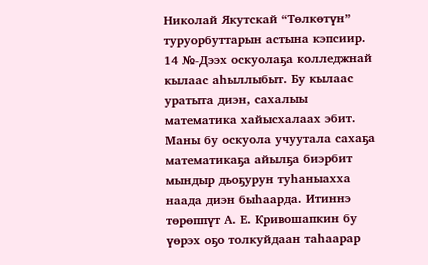Николай Якутскай “Төлкөтүн” туруорбуттарын астына кэпсиир. 14 №-Дээх оскуолаҕа колледжнай кылаас аһыллыбыт. Бу кылаас уратыта диэн, сахалыы математика хайысхалаах эбит. Маны бу оскуола учуутала сахаҕа математикаҕа айылҕа биэрбит мындыр дьоҕурун туһаныахха наада диэн быһаарда. Итиннэ төрөппүт А. Е. Кривошапкин бу үөрэх оҕо толкуйдаан таһаарар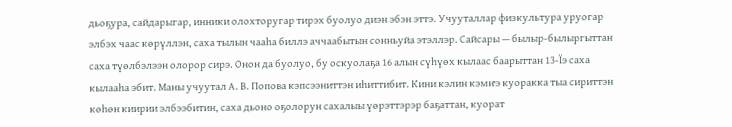дьоҕура, сайдарыгар, инники олохторугар тирэх буолуо диэн эбэн эттэ. Учууталлар физкультура уруогар элбэх чаас көрүллэн, саха тылын чааһа биллэ аччаабытын сонньуйа этэллэр. Сайсары — былыр-былыргыттан саха түөлбэлээн олорор сирэ. Онон да буолуо, бу оскуолаҕа 16 алын сүһүөх кылаас баарыттан 13-Їэ саха кылааһа эбит. Маны учуутал А. В. Попова кэпсээниттэн иһиттибит. Кини кэлин кэмҥэ куоракка тыа сириттэн көһөн киирии элбээбитин, саха дьоно оҕолорун сахалыы үөрэттэрэр баҕаттан, куорат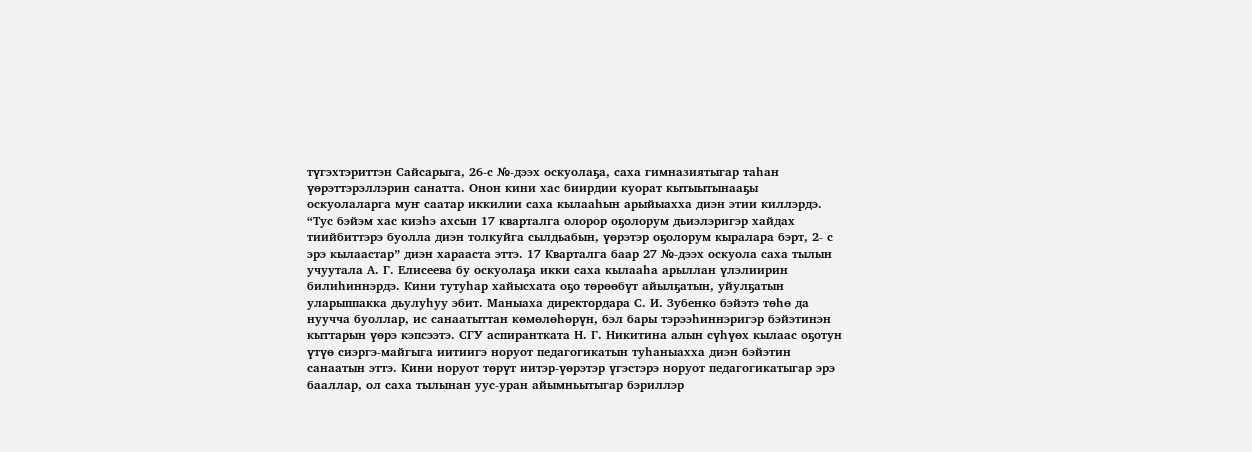түгэхтэриттэн Сайсарыга, 26-с №-дээх оскуолаҕа, саха гимназиятыгар таһан үөрэттэрэллэрин санатта. Онон кини хас биирдии куорат кытыытынааҕы оскуолаларга муҥ саатар иккилии саха кылааһын арыйыахха диэн этии киллэрдэ. “Тус бэйэм хас киэһэ ахсын 17 кварталга олорор оҕолорум дьиэлэригэр хайдах тиийбиттэрэ буолла диэн толкуйга сылдьабын, үөрэтэр оҕолорум кыралара бэрт, 2- с эрэ кылаастар” диэн харааста эттэ. 17 Кварталга баар 27 №-дээх оскуола саха тылын учуутала А. Г. Елисеева бу оскуолаҕа икки саха кылааһа арыллан үлэлиирин билиһиннэрдэ. Кини тутуһар хайысхата оҕо төрөөбүт айылҕатын, уйулҕатын уларыппакка дьулуһуу эбит. Маныаха директордара С. И. Зубенко бэйэтэ төһө да нуучча буоллар, ис санаатыттан көмөлөһөрүн, бэл бары тэрээһиннэригэр бэйэтинэн кыттарын үөрэ кэпсээтэ. СГУ аспирантката Н. Г. Никитина алын сүһүөх кылаас оҕотун үтүө сиэргэ-майгыга иитиигэ норуот педагогикатын туһаныахха диэн бэйэтин санаатын эттэ. Кини норуот төрүт иитэр-үөрэтэр үгэстэрэ норуот педагогикатыгар эрэ бааллар, ол саха тылынан уус-уран айымньытыгар бэриллэр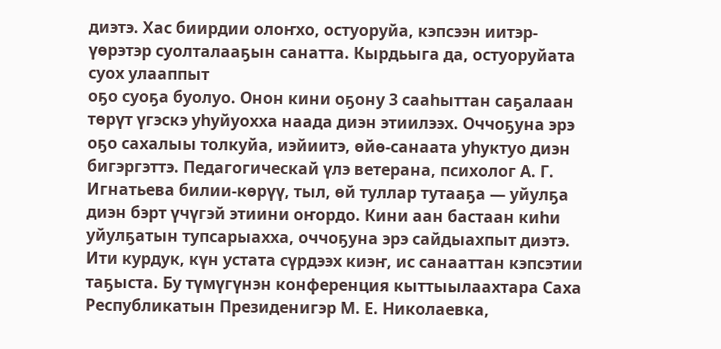диэтэ. Хас биирдии олоҥхо, остуоруйа, кэпсээн иитэр-үөрэтэр суолталааҕын санатта. Кырдьыга да, остуоруйата суох улааппыт
оҕо суоҕа буолуо. Онон кини оҕону 3 сааһыттан саҕалаан төрүт үгэскэ уһуйуохха наада диэн этиилээх. Оччоҕуна эрэ оҕо сахалыы толкуйа, иэйиитэ, өйө-санаата уһуктуо диэн бигэргэттэ. Педагогическай үлэ ветерана, психолог А. Г. Игнатьева билии-көрүү, тыл, өй туллар тутааҕа — уйулҕа диэн бэрт үчүгэй этиини оҥордо. Кини аан бастаан киһи уйулҕатын тупсарыахха, оччоҕуна эрэ сайдыахпыт диэтэ. Ити курдук, күн устата сүрдээх киэҥ, ис санааттан кэпсэтии таҕыста. Бу түмүгүнэн конференция кыттыылаахтара Саха Республикатын Президенигэр М. Е. Николаевка,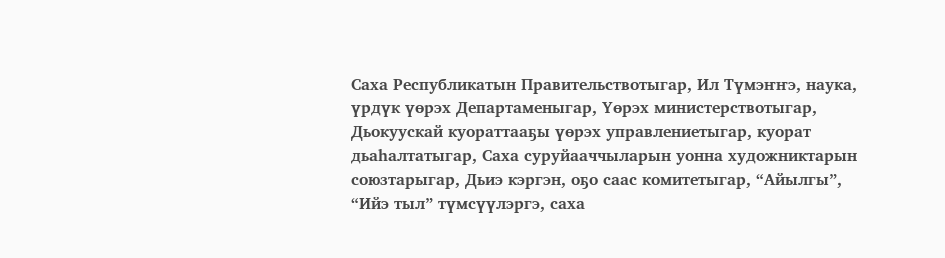Саха Республикатын Правительствотыгар, Ил Түмэҥҥэ, наука, үрдүк үөрэх Департаменыгар, Үөрэх министерствотыгар, Дьокуускай куораттааҕы үөрэх управлениетыгар, куорат дьаһалтатыгар, Саха суруйааччыларын уонна художниктарын союзтарыгар, Дьиэ кэргэн, оҕо саас комитетыгар, “Айылгы”, “Ийэ тыл” түмсүүлэргэ, саха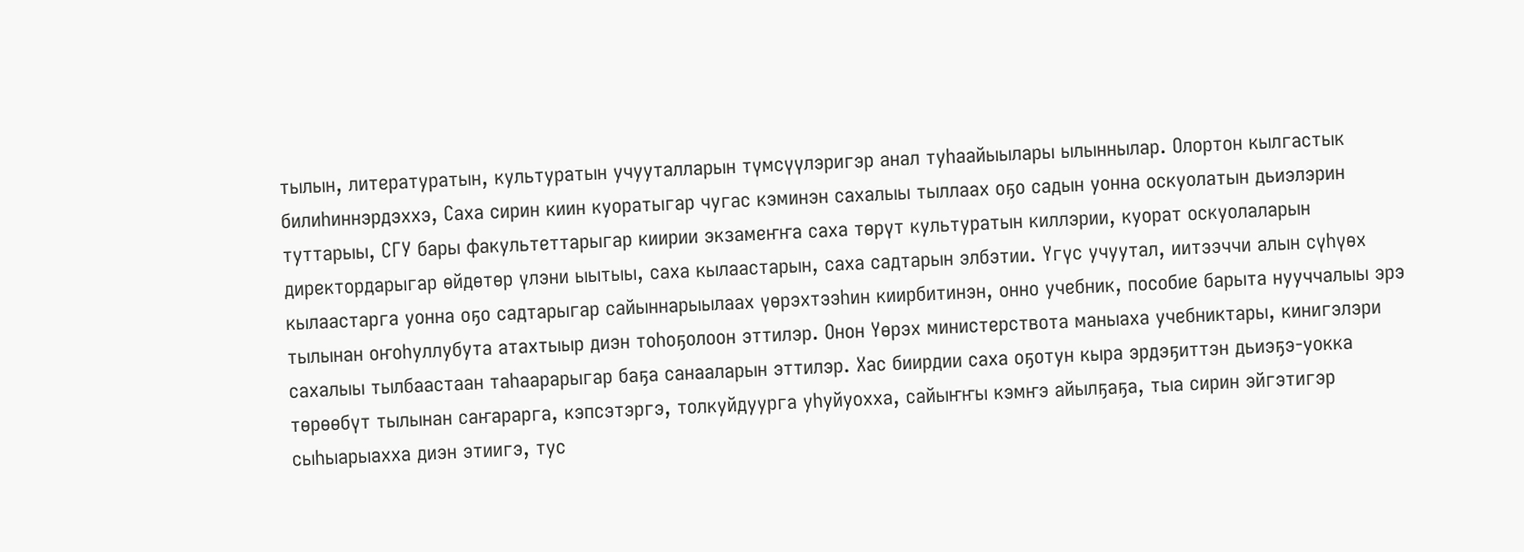тылын, литературатын, культуратын учууталларын түмсүүлэригэр анал туһаайыылары ылыннылар. Олортон кылгастык билиһиннэрдэххэ, Саха сирин киин куоратыгар чугас кэминэн сахалыы тыллаах оҕо садын уонна оскуолатын дьиэлэрин туттарыы, СГУ бары факультеттарыгар киирии экзамеҥҥа саха төрүт культуратын киллэрии, куорат оскуолаларын директордарыгар өйдөтөр үлэни ыытыы, саха кылаастарын, саха садтарын элбэтии. Үгүс учуутал, иитээччи алын сүһүөх кылаастарга уонна оҕо садтарыгар сайыннарыылаах үөрэхтээһин киирбитинэн, онно учебник, пособие барыта нууччалыы эрэ тылынан оҥоһуллубута атахтыыр диэн тоһоҕолоон эттилэр. Онон Үөрэх министерствота маныаха учебниктары, кинигэлэри сахалыы тылбаастаан таһаарарыгар баҕа санааларын эттилэр. Хас биирдии саха оҕотун кыра эрдэҕиттэн дьиэҕэ-уокка төрөөбүт тылынан саҥарарга, кэпсэтэргэ, толкуйдуурга уһуйуохха, сайыҥҥы кэмҥэ айылҕаҕа, тыа сирин эйгэтигэр сыһыарыахха диэн этиигэ, тус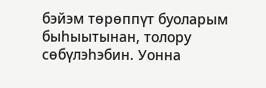бэйэм төрөппүт буоларым быһыытынан, толору сөбүлэһэбин. Уонна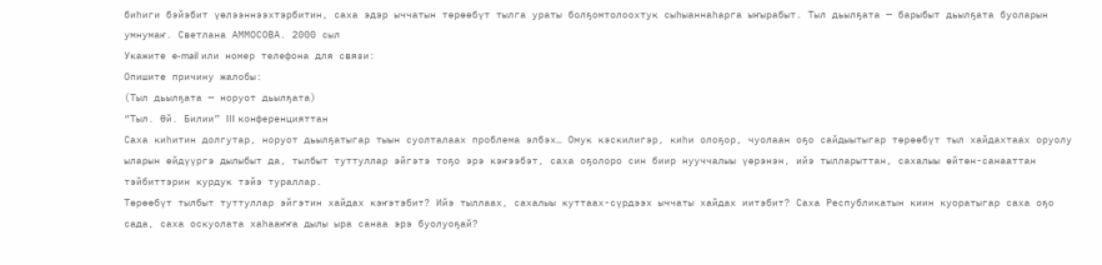биһиги бэйэбит үөлээннээхтэрбитин, саха эдэр ыччатын төрөөбүт тылга ураты болҕомтолоохтук сыһыаннаһарга ыҥырабыт. Тыл дьылҕата — барыбыт дьылҕата буоларын умнумаҥ. Светлана АММОСОВА. 2000 сыл
Укажите e-mail или номер телефона для связи:
Опишите причину жалобы:
(Тыл дьылҕата — норуот дьылҕата)
“Тыл. Өй. Билии” III конференцияттан
Саха киһитин долгутар, норуот дьылҕатыгар тыын суолталаах проблема элбэх… Омук кэскилигэр, киһи олоҕор, чуолаан оҕо сайдыытыгар төрөөбүт тыл хайдахтаах оруолу ыларын өйдүүргэ дылыбыт да, тылбыт туттуллар эйгэтэ тоҕо эрэ кэҥээбэт, саха оҕолоро син биир нууччалыы үөрэнэн, ийэ тылларыттан, сахалыы өйтөн-санааттан тэйбиттэрин курдук тэйэ тураллар.
Төрөөбүт тылбыт туттуллар эйгэтин хайдах кэҥэтэбит? Ийэ тыллаах, сахалыы куттаах-сүрдээх ыччаты хайдах иитэбит? Саха Республикатын киин куоратыгар саха оҕо сада, саха оскуолата хаһааҥҥа дылы ыра санаа эрэ буолуоҕай?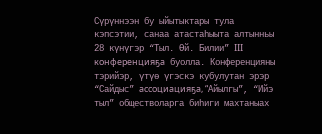Сүрүннээн бу ыйытыктары тула кэпсэтии, санаа атастаһыыта алтынньы 28 күнүгэр “Тыл. Өй. Билии” III конференцияҕа буолла. Конференцияны тэрийэр, үтүө үгэскэ кубулутан эрэр “Сайдыс” ассоциацияҕа, “Айылгы”, “Ийэ тыл” обществоларга биһиги махтаныах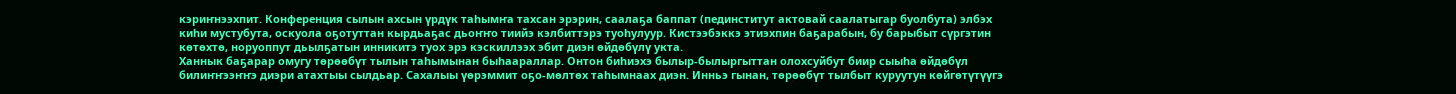кэриҥнээхпит. Конференция сылын ахсын үрдүк таһымҥа тахсан эрэрин, саалаҕа баппат (пединститут актовай саалатыгар буолбута) элбэх киһи мустубута, оскуола оҕотуттан кырдьаҕас дьоҥҥо тиийэ кэлбиттэрэ туоһулуур. Кистээбэккэ этиэхпин баҕарабын, бу барыбыт сүргэтин көтөхтө, норуоппут дьылҕатын инникитэ туох эрэ кэскиллээх эбит диэн өйдөбүлү укта.
Ханнык баҕарар омугу төрөөбүт тылын таһымынан быһаараллар. Онтон биһиэхэ былыр-былыргыттан олохсуйбут биир сыыһа өйдөбүл билиҥҥээҥҥэ диэри атахтыы сылдьар. Сахалыы үөрэммит оҕо-мөлтөх таһымнаах диэн. Инньэ гынан, төрөөбүт тылбыт куруутун көйгөтүтүүгэ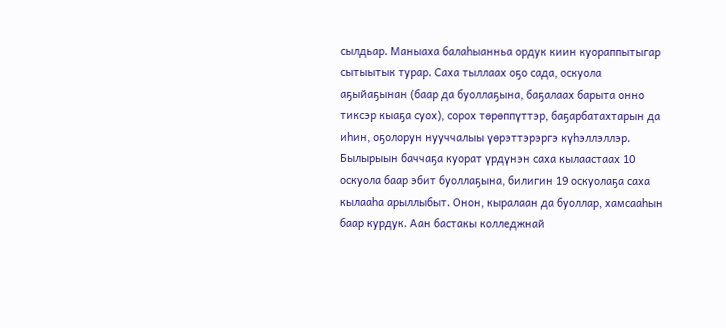сылдьар. Маныаха балаһыанньа ордук киин куораппытыгар сытыытык турар. Саха тыллаах оҕо сада, оскуола аҕыйаҕынан (баар да буоллаҕына, баҕалаах барыта онно тиксэр кыаҕа суох), сорох төрөппүттэр, баҕарбатахтарын да иһин, оҕолорун нууччалыы үөрэттэрэргэ күһэллэллэр.
Былырыын баччаҕа куорат үрдүнэн саха кылаастаах 10 оскуола баар эбит буоллаҕына, билигин 19 оскуолаҕа саха кылааһа арыллыбыт. Онон, кыралаан да буоллар, хамсааһын баар курдук. Аан бастакы колледжнай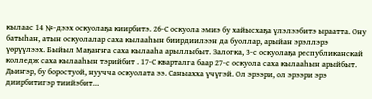кылаас 14 №-дээх оскуолаҕа киирбитэ. 26-С оскуола эмиэ бу хайысхаҕа үлэлээбитэ ыраатта. Ону батыһан, атын оскуолалар саха кылааһын биирдиилээн да буоллар, арыйан эрэллэрэ үөрүүлээх. Быйыл Маҕаҥҥа саха кылааһа арыллыбыт. Залогка, 3-с оскуолаҕа республиканскай колледж саха кылааһын тэрийбит . 17-С кварталга баар 27-с оскуола саха кылааһын арыйбыт. Дьиҥэр, бу боростуой, нуучча оскуолата ээ. Саныахха үчүгэй. Ол эрээри, ол эрээри эрэ диирбитигэр тиийэбит…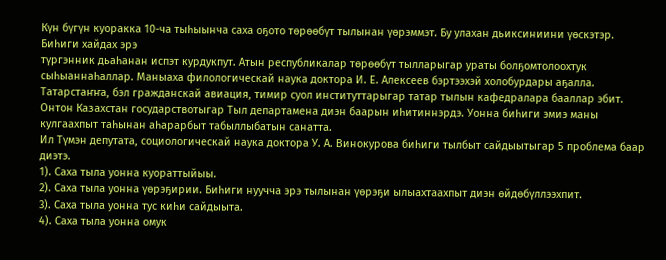Күн бүгүн куоракка 10-ча тыһыынча саха оҕото төрөөбүт тылынан үөрэммэт. Бу улахан дьиксиниини үөскэтэр. Биһиги хайдах эрэ
түргэнник дьаһанан испэт курдукпут. Атын республикалар төрөөбүт тылларыгар ураты болҕомтолоохтук сыһыаннаһаллар. Маныаха филологическай наука доктора И. Е. Алексеев бэртээхэй холобурдары аҕалла. Татарстаҥҥа, бэл гражданскай авиация, тимир суол институттарыгар татар тылын кафедралара бааллар эбит. Онтон Казахстан государствотыгар Тыл департамена диэн баарын иһитиннэрдэ. Уонна биһиги эмиэ маны кулгаахпыт таһынан аһарарбыт табыллыбатын санатта.
Ил Түмэн депутата, социологическай наука доктора У. А. Винокурова биһиги тылбыт сайдыытыгар 5 проблема баар диэтэ.
1). Саха тыла уонна куораттыйыы.
2). Саха тыла уонна үөрэҕирии. Биһиги нуучча эрэ тылынан үөрэҕи ылыахтаахпыт диэн өйдөбүллээхпит.
3). Саха тыла уонна тус киһи сайдыыта.
4). Саха тыла уонна омук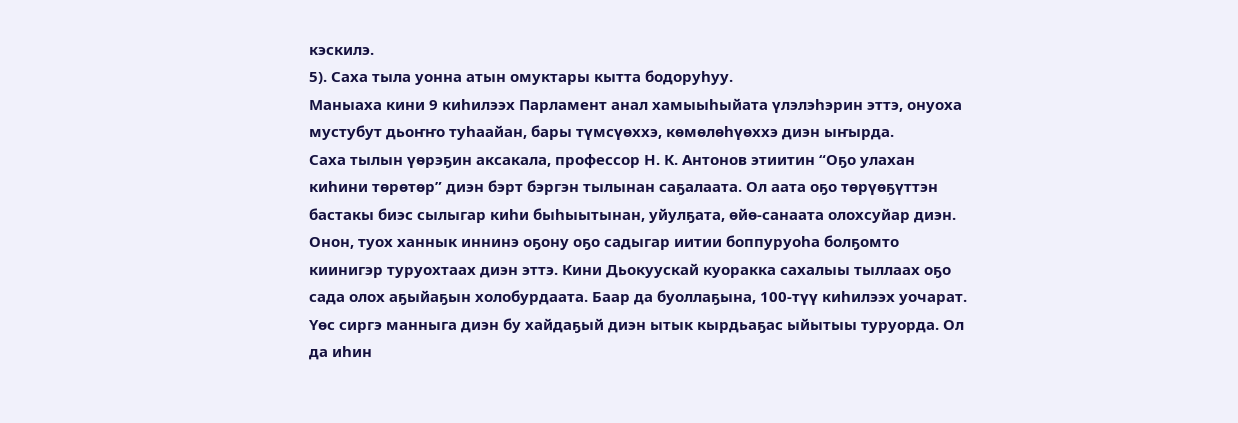кэскилэ.
5). Саха тыла уонна атын омуктары кытта бодоруһуу.
Маныаха кини 9 киһилээх Парламент анал хамыыһыйата үлэлэһэрин эттэ, онуоха мустубут дьоҥҥо туһаайан, бары түмсүөххэ, көмөлөһүөххэ диэн ыҥырда.
Саха тылын үөрэҕин аксакала, профессор Н. К. Антонов этиитин “Оҕо улахан киһини төрөтөр” диэн бэрт бэргэн тылынан саҕалаата. Ол аата оҕо төрүөҕүттэн бастакы биэс сылыгар киһи быһыытынан, уйулҕата, өйө-санаата олохсуйар диэн. Онон, туох ханнык иннинэ оҕону оҕо садыгар иитии боппуруоһа болҕомто киинигэр туруохтаах диэн эттэ. Кини Дьокуускай куоракка сахалыы тыллаах оҕо сада олох аҕыйаҕын холобурдаата. Баар да буоллаҕына, 100-түү киһилээх уочарат. Үөс сиргэ манныга диэн бу хайдаҕый диэн ытык кырдьаҕас ыйытыы туруорда. Ол да иһин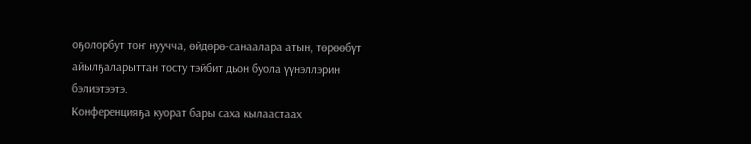оҕолорбут тоҥ нуучча, өйдөрө-санаалара атын, төрөөбүт айылҕаларыттан тосту тэйбит дьон буола үүнэллэрин бэлиэтээтэ.
Конференцияҕа куорат бары саха кылаастаах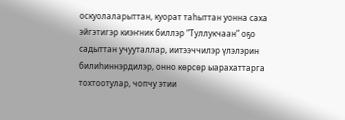оскуолаларыттан, куорат таһыттан уонна саха эйгэтигэр киэҥник биллэр “Туллукчаан” оҕо садыттан учууталлар, иитээччилэр үлэлэрин билиһиннэрдилэр, онно көрсөр ыарахаттарга тохтоотулар, чопчу этии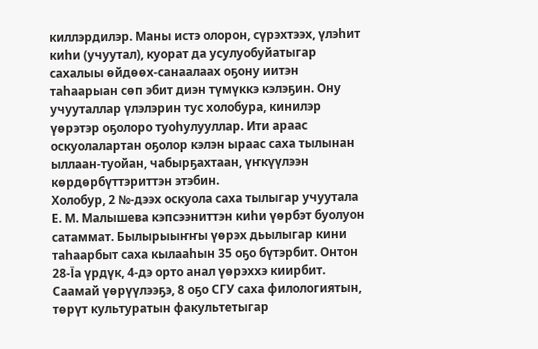киллэрдилэр. Маны истэ олорон, сүрэхтээх, үлэһит киһи (учуутал), куорат да усулуобуйатыгар сахалыы өйдөөх-санаалаах оҕону иитэн таһаарыан сөп эбит диэн түмүккэ кэлэҕин. Ону учууталлар үлэлэрин тус холобура, кинилэр үөрэтэр оҕолоро туоһулууллар. Ити араас оскуолалартан оҕолор кэлэн ыраас саха тылынан ыллаан-туойан, чабырҕахтаан, үҥкүүлээн көрдөрбүттэриттэн этэбин.
Холобур, 2 №-дээх оскуола саха тылыгар учуутала Е. М. Малышева кэпсээниттэн киһи үөрбэт буолуон сатаммат. Былырыыҥҥы үөрэх дьылыгар кини таһаарбыт саха кылааһын 35 оҕо бүтэрбит. Онтон 28-Їа үрдүк, 4-дэ орто анал үөрэххэ киирбит. Саамай үөрүүлээҕэ, 8 оҕо СГУ саха филологиятын, төрүт культуратын факультетыгар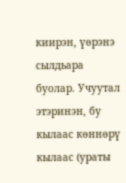киирэн, үөрэнэ сылдьара буолар. Учуутал этэринэн, бу кылаас көннөрү кылаас (ураты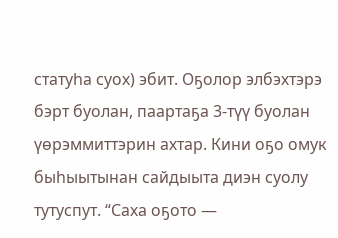статуһа суох) эбит. Оҕолор элбэхтэрэ бэрт буолан, паартаҕа 3-түү буолан үөрэммиттэрин ахтар. Кини оҕо омук быһыытынан сайдыыта диэн суолу тутуспут. “Саха оҕото —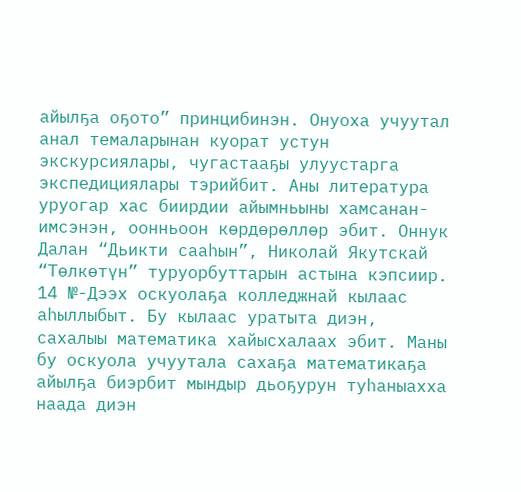айылҕа оҕото” принцибинэн. Онуоха учуутал анал темаларынан куорат устун экскурсиялары, чугастааҕы улуустарга экспедициялары тэрийбит. Аны литература уруогар хас биирдии айымньыны хамсанан-имсэнэн, оонньоон көрдөрөллөр эбит. Оннук Далан “Дьикти сааһын”, Николай Якутскай “Төлкөтүн” туруорбуттарын астына кэпсиир.
14 №-Дээх оскуолаҕа колледжнай кылаас аһыллыбыт. Бу кылаас уратыта диэн, сахалыы математика хайысхалаах эбит. Маны бу оскуола учуутала сахаҕа математикаҕа айылҕа биэрбит мындыр дьоҕурун туһаныахха наада диэн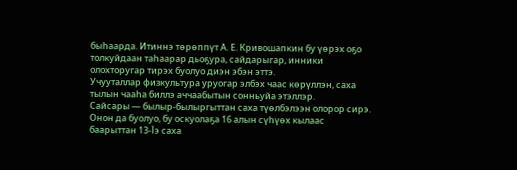быһаарда. Итиннэ төрөппүт А. Е. Кривошапкин бу үөрэх оҕо толкуйдаан таһаарар дьоҕура, сайдарыгар, инники олохторугар тирэх буолуо диэн эбэн эттэ.
Учууталлар физкультура уруогар элбэх чаас көрүллэн, саха тылын чааһа биллэ аччаабытын сонньуйа этэллэр.
Сайсары — былыр-былыргыттан саха түөлбэлээн олорор сирэ. Онон да буолуо, бу оскуолаҕа 16 алын сүһүөх кылаас баарыттан 13-Їэ саха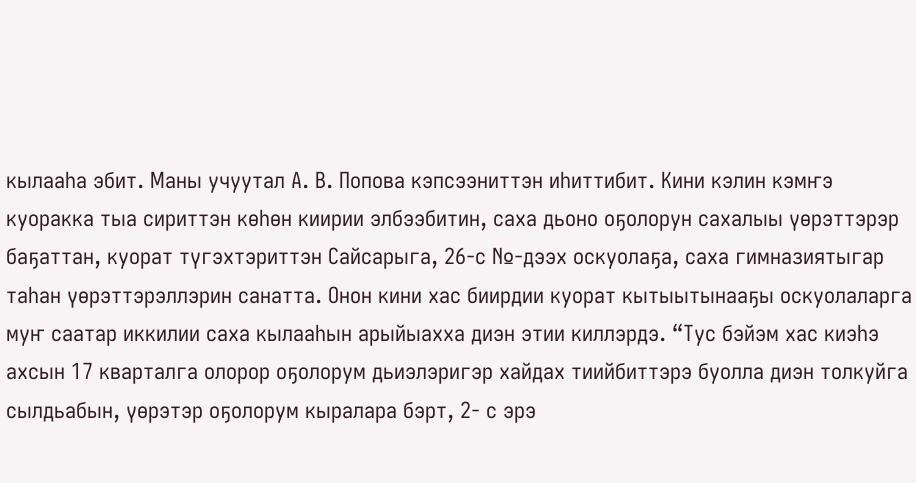кылааһа эбит. Маны учуутал А. В. Попова кэпсээниттэн иһиттибит. Кини кэлин кэмҥэ куоракка тыа сириттэн көһөн киирии элбээбитин, саха дьоно оҕолорун сахалыы үөрэттэрэр баҕаттан, куорат түгэхтэриттэн Сайсарыга, 26-с №-дээх оскуолаҕа, саха гимназиятыгар таһан үөрэттэрэллэрин санатта. Онон кини хас биирдии куорат кытыытынааҕы оскуолаларга муҥ саатар иккилии саха кылааһын арыйыахха диэн этии киллэрдэ. “Тус бэйэм хас киэһэ ахсын 17 кварталга олорор оҕолорум дьиэлэригэр хайдах тиийбиттэрэ буолла диэн толкуйга сылдьабын, үөрэтэр оҕолорум кыралара бэрт, 2- с эрэ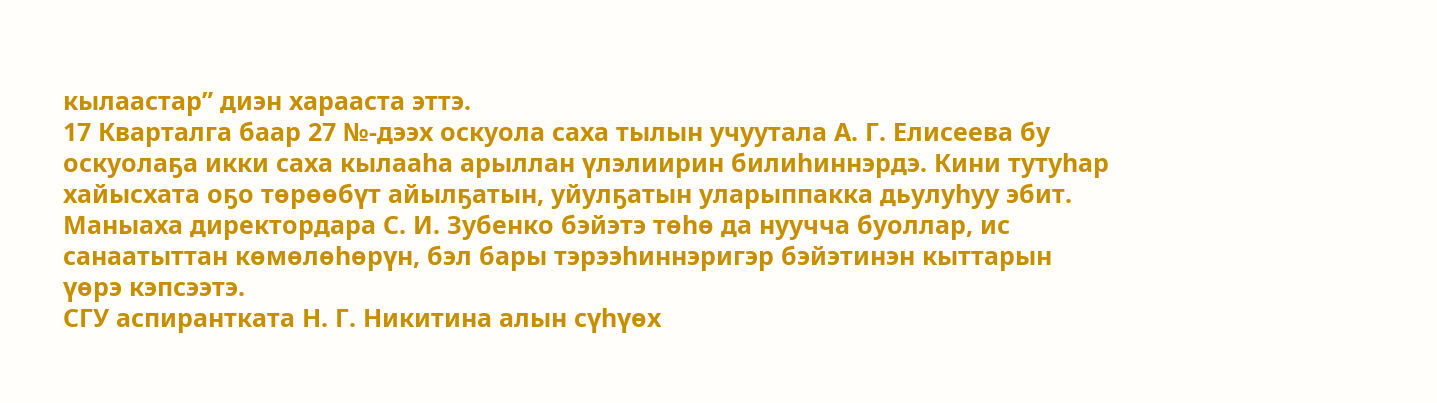кылаастар” диэн харааста эттэ.
17 Кварталга баар 27 №-дээх оскуола саха тылын учуутала А. Г. Елисеева бу оскуолаҕа икки саха кылааһа арыллан үлэлиирин билиһиннэрдэ. Кини тутуһар хайысхата оҕо төрөөбүт айылҕатын, уйулҕатын уларыппакка дьулуһуу эбит. Маныаха директордара С. И. Зубенко бэйэтэ төһө да нуучча буоллар, ис санаатыттан көмөлөһөрүн, бэл бары тэрээһиннэригэр бэйэтинэн кыттарын үөрэ кэпсээтэ.
СГУ аспирантката Н. Г. Никитина алын сүһүөх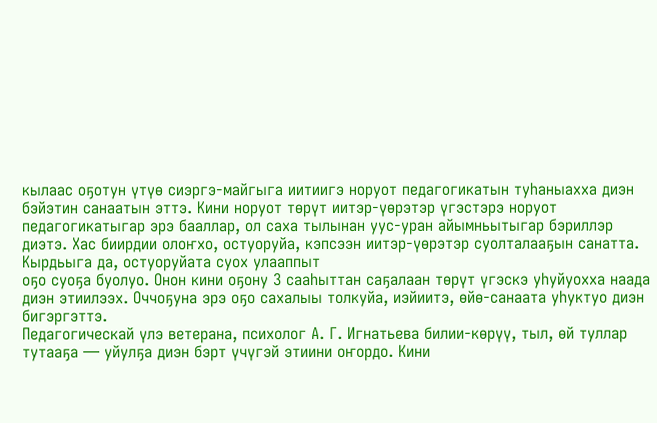кылаас оҕотун үтүө сиэргэ-майгыга иитиигэ норуот педагогикатын туһаныахха диэн бэйэтин санаатын эттэ. Кини норуот төрүт иитэр-үөрэтэр үгэстэрэ норуот педагогикатыгар эрэ бааллар, ол саха тылынан уус-уран айымньытыгар бэриллэр диэтэ. Хас биирдии олоҥхо, остуоруйа, кэпсээн иитэр-үөрэтэр суолталааҕын санатта. Кырдьыга да, остуоруйата суох улааппыт
оҕо суоҕа буолуо. Онон кини оҕону 3 сааһыттан саҕалаан төрүт үгэскэ уһуйуохха наада диэн этиилээх. Оччоҕуна эрэ оҕо сахалыы толкуйа, иэйиитэ, өйө-санаата уһуктуо диэн бигэргэттэ.
Педагогическай үлэ ветерана, психолог А. Г. Игнатьева билии-көрүү, тыл, өй туллар тутааҕа — уйулҕа диэн бэрт үчүгэй этиини оҥордо. Кини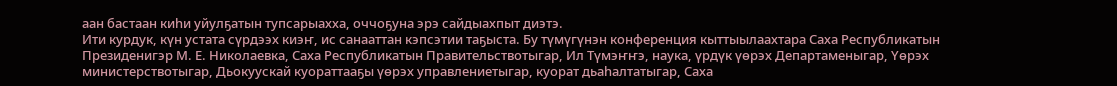аан бастаан киһи уйулҕатын тупсарыахха, оччоҕуна эрэ сайдыахпыт диэтэ.
Ити курдук, күн устата сүрдээх киэҥ, ис санааттан кэпсэтии таҕыста. Бу түмүгүнэн конференция кыттыылаахтара Саха Республикатын Президенигэр М. Е. Николаевка, Саха Республикатын Правительствотыгар, Ил Түмэҥҥэ, наука, үрдүк үөрэх Департаменыгар, Үөрэх министерствотыгар, Дьокуускай куораттааҕы үөрэх управлениетыгар, куорат дьаһалтатыгар, Саха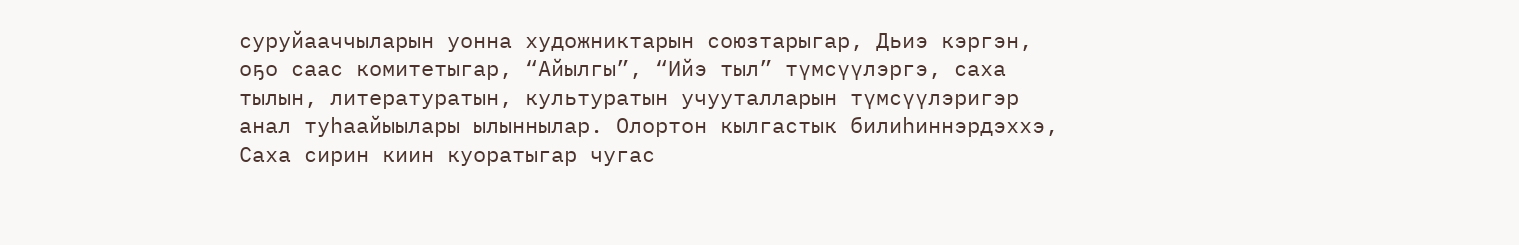суруйааччыларын уонна художниктарын союзтарыгар, Дьиэ кэргэн, оҕо саас комитетыгар, “Айылгы”, “Ийэ тыл” түмсүүлэргэ, саха тылын, литературатын, культуратын учууталларын түмсүүлэригэр анал туһаайыылары ылыннылар. Олортон кылгастык билиһиннэрдэххэ, Саха сирин киин куоратыгар чугас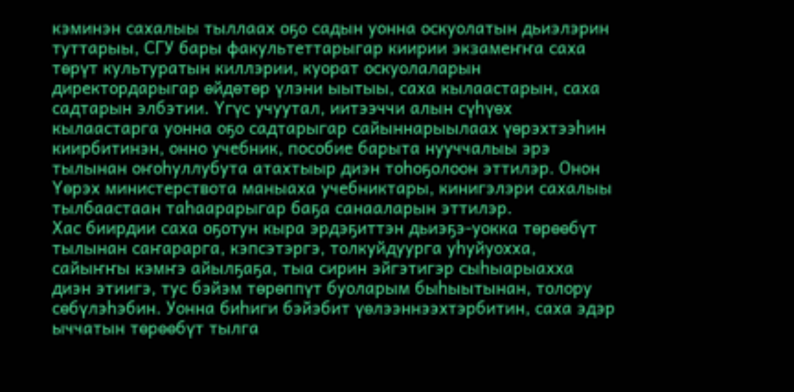кэминэн сахалыы тыллаах оҕо садын уонна оскуолатын дьиэлэрин туттарыы, СГУ бары факультеттарыгар киирии экзамеҥҥа саха төрүт культуратын киллэрии, куорат оскуолаларын директордарыгар өйдөтөр үлэни ыытыы, саха кылаастарын, саха садтарын элбэтии. Үгүс учуутал, иитээччи алын сүһүөх кылаастарга уонна оҕо садтарыгар сайыннарыылаах үөрэхтээһин киирбитинэн, онно учебник, пособие барыта нууччалыы эрэ тылынан оҥоһуллубута атахтыыр диэн тоһоҕолоон эттилэр. Онон Үөрэх министерствота маныаха учебниктары, кинигэлэри сахалыы тылбаастаан таһаарарыгар баҕа санааларын эттилэр.
Хас биирдии саха оҕотун кыра эрдэҕиттэн дьиэҕэ-уокка төрөөбүт тылынан саҥарарга, кэпсэтэргэ, толкуйдуурга уһуйуохха, сайыҥҥы кэмҥэ айылҕаҕа, тыа сирин эйгэтигэр сыһыарыахха диэн этиигэ, тус бэйэм төрөппүт буоларым быһыытынан, толору сөбүлэһэбин. Уонна биһиги бэйэбит үөлээннээхтэрбитин, саха эдэр ыччатын төрөөбүт тылга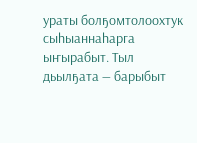ураты болҕомтолоохтук сыһыаннаһарга ыҥырабыт. Тыл дьылҕата — барыбыт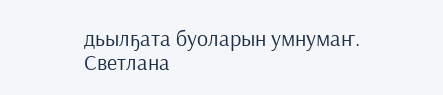дьылҕата буоларын умнумаҥ.
Светлана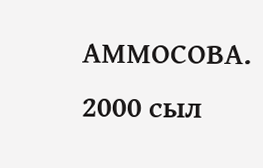АММОСОВА.
2000 сыл